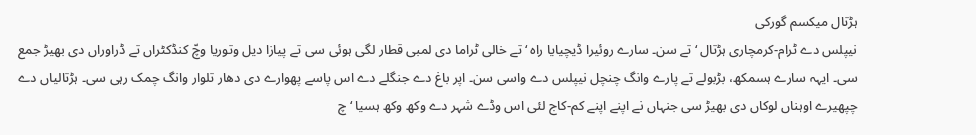ہڑتال میکسم گورکی
نیپلس دے ٹرام-کرمچاری ہڑتال ‘تے سن۔ سارے روئیرا ڈیچیایا راہ ‘تے خالی ٹراما دی لمبی قطار لگی ہوئی سی تے پیازا دیل وتوریا وچّ کنڈکٹراں تے ڈراوراں دی بھیڑ جمع سی۔ ایہہ سارے ہسمکھ، بڑبولے تے پارے وانگ چنچل نیپلس دے واسی سن۔ اپر باغ دے جنگلے دے اس پاسے پھوارے دی دھار تلوار وانگ چمک رہی سی۔ ہڑتالیاں دے چپھیرے اوہناں لوکاں دی بھیڑ سی جنہاں نے اپنے اپنے کم-کاج لئی اس وڈے شہر دے وکھ وکھ ہسیا ‘چ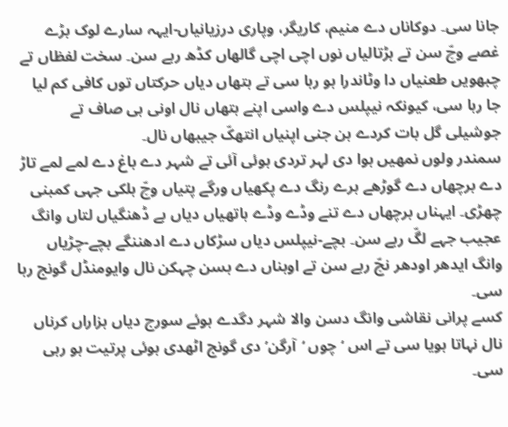جانا سی۔ دوکاناں دے منیم، کاریگر، وپاری درزیانیاں-ایہہ سارے لوک بڑے غصے وچّ سن تے ہڑتالیاں نوں اچی اچی گالھاں کڈھ رہے سن۔ سخت لفظاں تے چبھویں طعنیاں دا وٹاندرا ہو رہا سی تے ہتھاں دیاں حرکتاں توں کافی کم لیا جا رہا سی، کیونکہ نیپلس دے واسی اپنے ہتھاں نال اونی ہی صاف تے جوشیلی گل بات کردے ہن جنی اپنیاں انتھکّ جیبھاں نال۔
سمندر ولوں نمھیں ہوا دی لہر تردی ہوئی آئی تے شہر دے باغ دے لمے لمے تاڑ دے برچھاں دے گوڑھے ہرے رنگ دے پکھیاں ورگے پتیاں وچّ ہلکی جہی کمبنی چھڑی۔ ایہناں برچھاں دے تنے وڈے وڈے ہاتھیاں دیاں بے ڈھنگیاں لتاں وانگ عجیب جہے لگّ رہے سن۔ بچے-نیپلس دیاں سڑکاں دے ادھننگے بچے-چڑیاں وانگ ایدھر اودھر نچّ رہے سن تے اوہناں دے ہسن چہکن نال وایومنڈل گونج رہا سی۔
کسے پرانی نقاشی وانگ دسن والا شہر دگدے ہوئے سورج دیاں ہزاراں کرناں نال نہاتا ہویا سی تے اس ‘چوں ‘آرگن’ دی گونج اٹھدی ہوئی پرتیت ہو رہی سی۔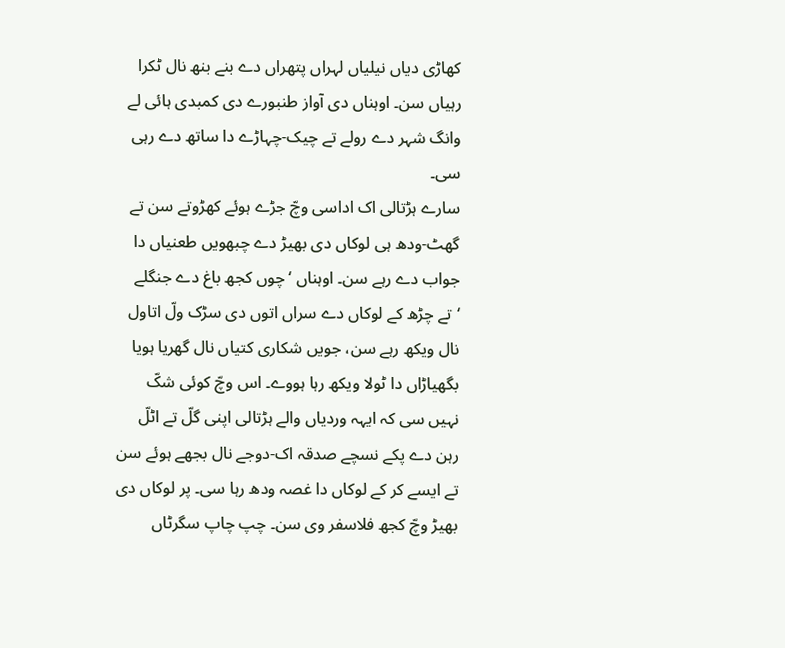کھاڑی دیاں نیلیاں لہراں پتھراں دے بنے بنھ نال ٹکرا رہیاں سن۔ اوہناں دی آواز طنبورے دی کمبدی ہائی لے وانگ شہر دے رولے تے چیک-چہاڑے دا ساتھ دے رہی سی۔
سارے ہڑتالی اک اداسی وچّ جڑے ہوئے کھڑوتے سن تے گھٹ-ودھ ہی لوکاں دی بھیڑ دے چبھویں طعنیاں دا جواب دے رہے سن۔ اوہناں ‘چوں کجھ باغ دے جنگلے ‘تے چڑھ کے لوکاں دے سراں اتوں دی سڑک ولّ اتاول نال ویکھ رہے سن، جویں شکاری کتیاں نال گھریا ہویا بگھیاڑاں دا ٹولا ویکھ رہا ہووے۔ اس وچّ کوئی شکّ نہیں سی کہ ایہہ وردیاں والے ہڑتالی اپنی گلّ تے اٹلّ رہن دے پکے نسچے صدقہ اک-دوجے نال بجھے ہوئے سن تے ایسے کر کے لوکاں دا غصہ ودھ رہا سی۔ پر لوکاں دی بھیڑ وچّ کجھ فلاسفر وی سن۔ چپ چاپ سگرٹاں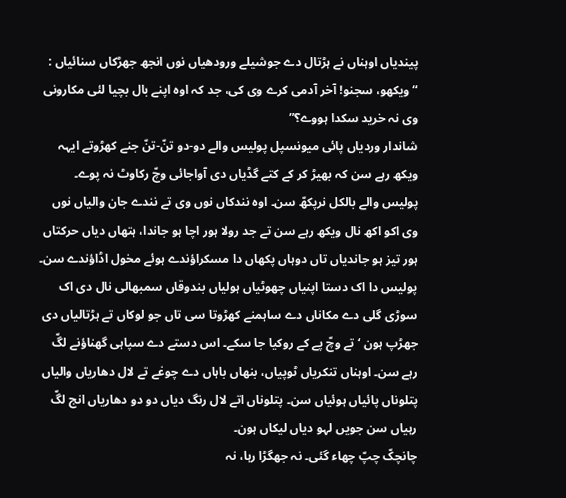پیندیاں اوہناں نے ہڑتال دے جوشیلے ورودھیاں نوں انجھ جھڑکاں سنائیاں :
“ویکھو، سجنو! آخر آدمی کرے وی کی، جد کہ اوہ اپنے بال بچیا لئی مکارونی وی نہ خرید سکدا ہووے؟”
شاندار وردیاں پائی میونسپل پولیس والے دو-دو تنّ-تنّ جنے کھڑوتے ایہہ ویکھ رہے سن کہ بھیڑ کر کے کتے گڈیاں دی آواجائی وچّ رکاوٹ نہ پوے۔ پولیس والے بالکل نرپکھّ سن۔ اوہ نندکاں نوں وی تے نندے جان والیاں نوں وی اکو اکھ نال ویکھ رہے سن تے جد رولا ہور اچا ہو جاندا، ہتھاں دیاں حرکتاں ہور تیز ہو جاندیاں تاں دوہاں پکھاں دا مسکراؤندے ہوئے مخول اڈاؤندے سن۔ پولیس دا اک دستا اپنیاں چھوٹیاں ہولیاں بندوقاں سمبھالی نال دی اک سوڑی گلی دے مکاناں دے ساہمنے کھڑوتا سی تاں جو لوکاں تے ہڑتالیاں دی جھڑپ ہون ‘تے وچّ پے کے روکیا جا سکے۔ اس دستے دے سپاہی گھناؤنے لگّ رہے سن۔ اوہناں تنکریاں ٹوپیاں، بنھاں باہاں دے چوغے تے لال دھاریاں والیاں پتلوناں پائیاں ہوئیاں سن۔ پتلوناں اتے لال رنگ دیاں دو دو دھاریاں انج لگّ رہیاں سن جویں لہو دیاں لیکاں ہون۔
چانچکّ چپّ چھاء گئی۔ نہ جھگڑا رہا، نہ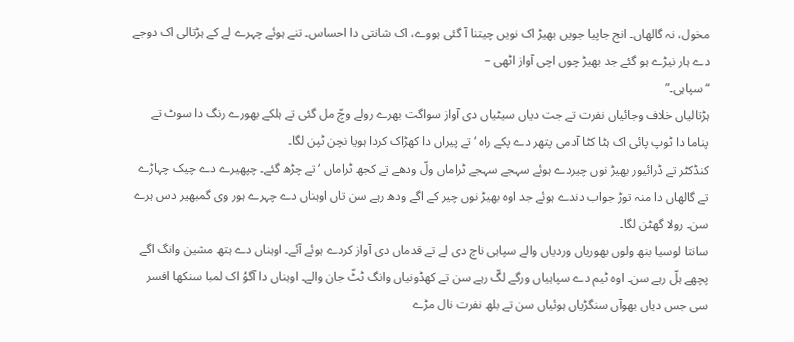مخول، نہ گالھاں۔ انج جاپیا جویں بھیڑ اک نویں چیتنا آ گئی ہووے، اک شانتی دا احساس۔ تنے ہوئے چہرے لے کے ہڑتالی اک دوجے دے ہار نیڑے ہو گئے جد بھیڑ چوں اچی آواز اٹھی –
“سپاہی۔”
ہڑتالیاں خلاف وجائیاں نفرت تے جت دیاں سیٹیاں دی آواز سواگت بھرے رولے وچّ مل گئی تے ہلکے بھورے رنگ دا سوٹ تے پناما دا ٹوپ پائی اک ہٹا کٹا آدمی پتھر دے پکے راہ ‘تے پیراں دا کھڑاک کردا ہویا نچن ٹپن لگا۔
کنڈکٹر تے ڈرائیور بھیڑ نوں چیردے ہوئے سہجے سہجے ٹراماں ولّ ودھے تے کجھ ٹراماں ‘تے چڑھ گئے۔ چپھیرے دے چیک چہاڑے تے گالھاں دا منہ توڑ جواب دندے ہوئے جد اوہ بھیڑ نوں چیر کے اگے ودھ رہے سن تاں اوہناں دے چہرے ہور وی گمبھیر دس ہرے سن۔ رولا گھٹن لگا۔
سانتا لوسیا بنھ ولوں بھوریاں وردیاں والے سپاہی ناچ دی لے تے قدماں دی آواز کردے ہوئے آئے۔ اوہناں دے ہتھ مشین وانگ اگے پچھے ہلّ رہے سن۔ اوہ ٹیم دے سپاہیاں ورگے لگّ رہے سن تے کھڈونیاں وانگ ٹٹّ جان والے۔ اوہناں دا آگوُ اک لمبا سنکھا افسر سی جس دیاں بھوآں سنگڑیاں ہوئیاں سن تے بلھ نفرت نال مڑے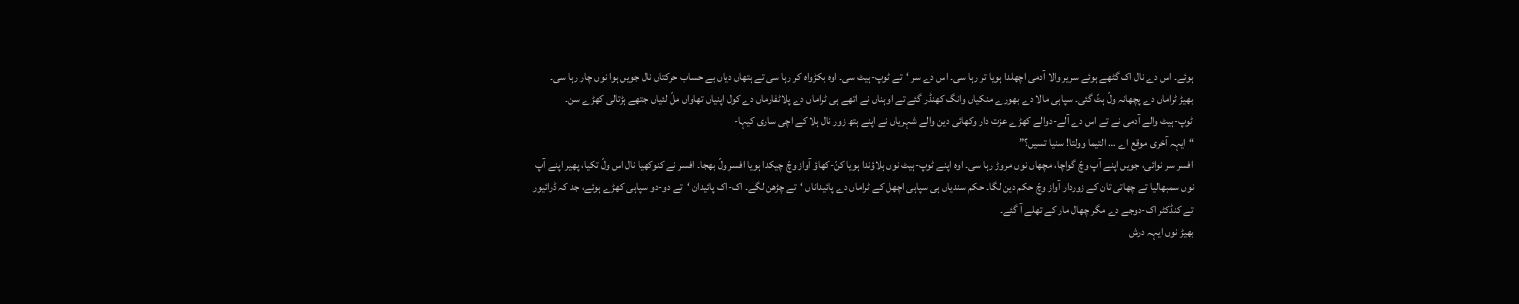ہوئے۔ اس دے نال اک گٹھے ہوئے سریر والا آدمی اچھلدا ہویا تر رہا سی۔ اس دے سر ‘تے ٹوپ-ہیٹ سی۔ اوہ بکڑواہ کر رہا سی تے ہتھاں دیاں بے حساب حرکتاں نال جویں ہوا نوں چار رہا سی۔
بھیڑ ٹراماں دے پچھانہ ولّ ہٹّ گئی۔ سپاہی مالا دے بھورے منکیاں وانگ کھنڈر گئے تے اوہناں نے اتھے ہی ٹراماں دے پلاٹفارماں دے کول اپنیاں تھاواں ملّ لئیاں جتھے ہڑتالی کھڑے سن۔
ٹوپ-ہیٹ والے آدمی نے تے اس دے آلے-دوالے کھڑے عزت دار وکھائی دین والے شہریاں نے اپنے ہتھ زور نال ہلا کے اچی ساری کیہا-
“ایہہ آخری موقع اے … التیما وولتا! سنیا تسیں؟”
افسر سر نوائی، جویں اپنے آپ وچّ گواچا، مچھاں نوں مروڑ رہا سی۔ اوہ اپنے ٹوپ-ہیٹ نوں ہلاؤندا ہویا کنّ-کھاؤ آواز وچّ چیکدا ہویا افسر ولّ بھجا۔ افسر نے کنوکھیا نال اس ولّ تکیا، پھیر اپنے آپ نوں سمبھالیا تے چھاتی تان کے زوردار آواز وچّ حکم دین لگا۔ حکم سندیاں ہی سپاہی اچھل کے ٹراماں دے پائیداناں ‘تے چڑھن لگے۔ اک-اک پائیدان ‘تے دو-دو سپاہی کھڑے ہوئے، جد کہ ڈرائیور تے کنڈکٹر اک-دوجے دے مگر چھال مار کے تھلے آ گئے۔
بھیڑ نوں ایہہ درش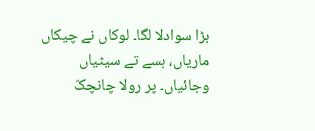بڑا سوادلا لگا۔ لوکاں نے چیکاں ماریاں، ہسے تے سیٹیاں وجائیاں۔ پر رولا چانچکّ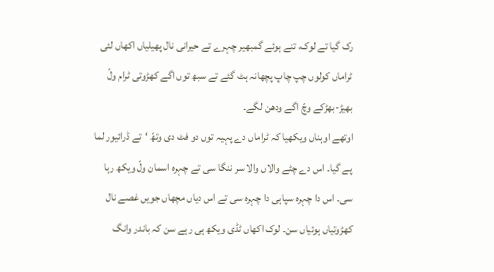رک گیا تے لوک، تنے ہوئے گمبھیر چہرے تے حیرانی نال پھیلیاں اکھاں لئی ٹراماں کولوں چپ چاپ پچھانہ ہٹ گئے تے سبھ توں اگے کھڑوتی ٹرام ولّ بھیڑ-بھڑکے وچّ اگے ودھن لگے۔
اوتھے اوہناں ویکھیا کہ ٹراماں دے پہیہ توں دو فٹ دی وتھّ ‘تے ڈرائیور لما پے گیا۔ اس دے چٹے والاں والا سر ننگا سی تے چہرہ اسمان ولّ ویکھ رہا سی۔ اس دا چہرہ سپاہی دا چہرہ سی تے اس دیاں مچھاں جویں غصے نال کھڑوتیاں ہوئیاں سن۔ لوک اکھاں ٹڈی ویکھ ہی رہے سن کہ باندر وانگ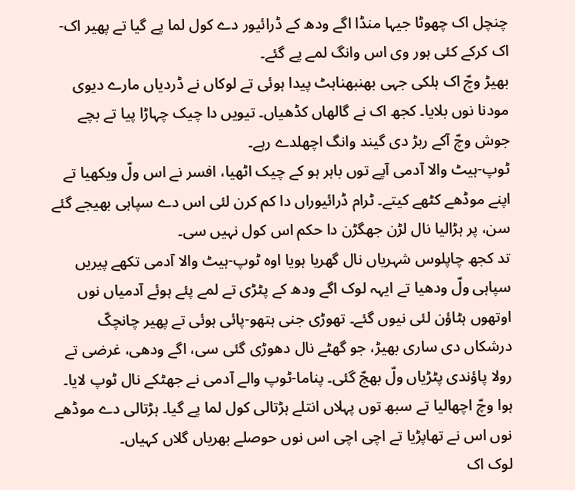چنچل اک چھوٹا جیہا منڈا اگے ودھ کے ڈرائیور دے کول لما پے گیا تے پھیر اک-اک کرکے کئی ہور وی اس وانگ لمے پے گئے۔
بھیڑ وچّ اک ہلکی جہی بھنبھناہٹ پیدا ہوئی تے لوکاں نے ڈردیاں مارے دیوی مودنا نوں بلایا۔ کجھ اک نے گالھاں کڈھیاں۔ تیویں دا چیک چہاڑا پیا تے بچے جوش وچّ آکے ربڑ دی گیند وانگ اچھلدے رہے۔
ٹوپ-ہیٹ والا آدمی آپے توں باہر ہو کے چیک اٹھیا، افسر نے اس ولّ ویکھیا تے اپنے موڈھے کٹھے کیتے۔ ٹرام ڈرائیوراں دا کم کرن لئی اس دے سپاہی بھیجے گئے سن، پر ہڑالیا نال لڑن جھگڑن دا حکم اس کول نہیں سی۔
تد کجھ چاپلوس شہریاں نال گھریا ہویا اوہ ٹوپ-ہیٹ والا آدمی تکھے پیریں سپاہی ولّ ودھیا تے ایہہ لوک اگے ودھ کے پٹڑی تے لمے پئے ہوئے آدمیاں نوں اوتھوں ہٹاؤن لئی نیوں گئے۔ تھوڑی جنی ہتھو-پائی ہوئی تے پھیر چانچکّ درشکاں دی ساری بھیڑ، جو گھٹے نال دھوڑی گئی سی، اگے ودھی، غرضی تے رولا پاؤندی پٹڑیاں ولّ بھجّ گئی۔ پناما-ٹوپ والے آدمی نے جھٹکے نال ٹوپ لایا۔ ہوا وچّ اچھالیا تے سبھ توں پہلاں انتلے ہڑتالی کول لما پے گیا۔ ہڑتالی دے موڈھے نوں اس نے تھاپڑیا تے اچی اچی اس نوں حوصلے بھریاں گلاں کہیاں۔
لوک اک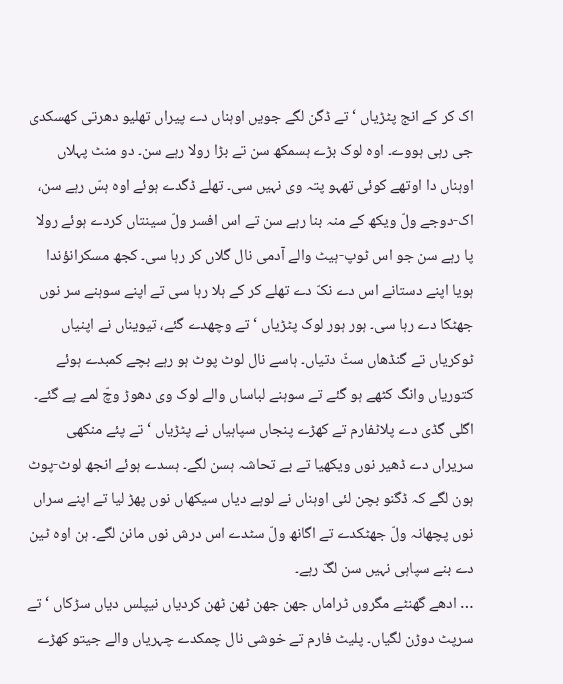اک کر کے انج پٹڑیاں ‘تے ڈگن لگے جویں اوہناں دے پیراں تھلیو دھرتی کھسکدی جی رہی ہووے۔ اوہ لوک بڑے ہسمکھ سن تے بڑا رولا رہے سن۔ دو منٹ پہلاں اوہناں دا اوتھے کوئی تھہو پتہ وی نہیں سی۔ تھلے ڈگدے ہوئے اوہ ہسّ رہے سن، اک-دوجے ولّ ویکھ کے منہ بنا رہے سن تے اس افسر ولّ سینتاں کردے ہوئے رولا پا رہے سن جو اس ٹوپ-ہیٹ والے آدمی نال گلاں کر رہا سی۔ کجھ مسکرانؤندا ہویا اپنے دستانے اس دے نکّ دے تھلے کر کے ہلا رہا سی تے اپنے سوہنے سر نوں جھٹکا دے رہا سی۔ ہور ہور لوک پٹڑیاں ‘تے وچھدے گئے، تیویناں نے اپنیاں ٹوکریاں تے گنڈھاں سٹّ دتیاں۔ ہاسے نال لوٹ پوٹ ہو رہے بچے کمبدے ہوئے کتوریاں وانگ کٹھے ہو گئے تے سوہنے لباساں والے لوک وی دھوڑ وچّ لمے پے گئے۔
اگلی گڈی دے پلاٹفارم تے کھڑے پنجاں سپاہیاں نے پٹڑیاں ‘تے پئے منکھی سریراں دے ڈھیر نوں ویکھیا تے بے تحاشہ ہسن لگے۔ ہسدے ہوئے انجھ لوٹ-پوٹ ہون لگے کہ ڈگنو بچن لئی اوہناں نے لوہے دیاں سیکھاں نوں پھڑ لیا تے اپنے سراں نوں پچھانہ ولّ جھٹکدے تے اگانھ ولّ سٹدے اس درش نوں مانن لگے۔ ہن اوہ ٹین دے بنے سپاہی نہیں سن لگّ رہے۔
… ادھے گھنٹے مگروں ٹراماں جھن جھن ٹھن ٹھن کردیاں نیپلس دیاں سڑکاں ‘تے سرپٹ دوڑن لگیاں۔ پلیٹ فارم تے خوشی نال چمکدے چہریاں والے جیتو کھڑے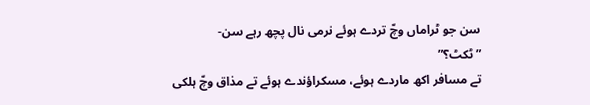سن جو ٹراماں وچّ تردے ہوئے نرمی نال پچھ رہے سن-
”ٹکٹ؟”
تے مسافر اکھ ماردے ہوئے، مسکراؤندے ہوئے تے مذاق وچّ ہلکی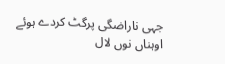جہی ناراضگی پرگٹ کردے ہوئے اوہناں نوں لال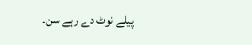پیلے نوٹ دے رہے سن۔